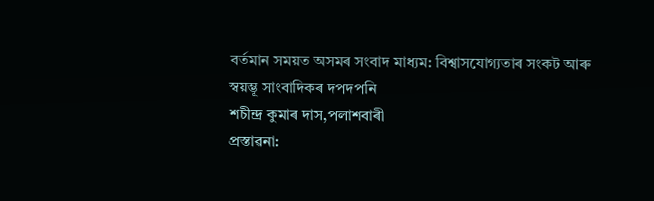বৰ্তমান সময়ত অসমৰ সংবাদ মাধ্যম: বিশ্বাসযোগ্যতাৰ সংকট আৰু স্বয়ম্ভূ সাংবাদিকৰ দপদপনি
শচীন্দ্ৰ কুমাৰ দাস,পলাশবাৰী
প্ৰস্তাৱনা: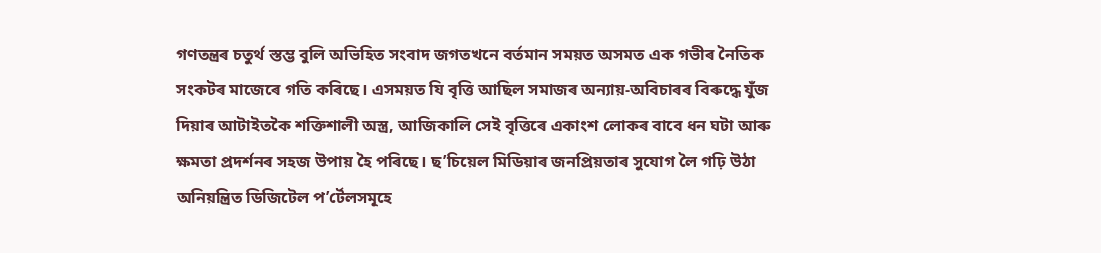গণতন্ত্ৰৰ চতুৰ্থ স্তম্ভ বুলি অভিহিত সংবাদ জগতখনে বৰ্তমান সময়ত অসমত এক গভীৰ নৈতিক সংকটৰ মাজেৰে গতি কৰিছে। এসময়ত যি বৃত্তি আছিল সমাজৰ অন্যায়-অবিচাৰৰ বিৰুদ্ধে যুঁজ দিয়াৰ আটাইতকৈ শক্তিশালী অস্ত্ৰ, আজিকালি সেই বৃত্তিৰে একাংশ লোকৰ বাবে ধন ঘটা আৰু ক্ষমতা প্ৰদৰ্শনৰ সহজ উপায় হৈ পৰিছে। ছ’চিয়েল মিডিয়াৰ জনপ্ৰিয়তাৰ সুযোগ লৈ গঢ়ি উঠা অনিয়ন্ত্ৰিত ডিজিটেল প’ৰ্টেলসমূহে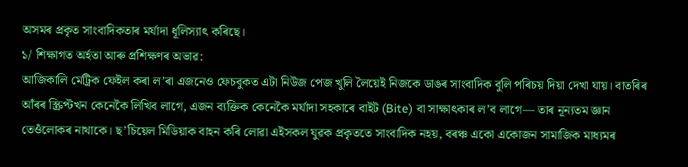অসমৰ প্ৰকৃত সাংবাদিকতাৰ মৰ্যাদা ধূলিস্যাৎ কৰিছে।
১/ শিক্ষাগত অৰ্হতা আৰু প্ৰশিক্ষণৰ অভাৱ:
আজিকালি মেট্ৰিক ফেইল কৰা ল’ৰা এজনেও ফেচবুকত এটা নিউজ পেজ খুলি লৈয়েই নিজকে ডাঙৰ সাংবাদিক বুলি পৰিচয় দিয়া দেখা যায়। বাতৰিৰ আঁৰৰ স্ক্ৰিপ্টখন কেনেকৈ লিখিব লাগে, এজন ব্যক্তিক কেনেকৈ মৰ্যাদা সহকাৰে বাইট (Bite) বা সাক্ষাৎকাৰ ল’ব লাগে— তাৰ নূন্যতম জ্ঞান তেওঁলোকৰ নাথাকে। ছ’চিয়েল মিডিয়াক বাহন কৰি লোৱা এইসকল যুৱক প্ৰকৃততে সাংবাদিক নহয়, বৰঞ্চ একো একোজন সামাজিক মাধ্যমৰ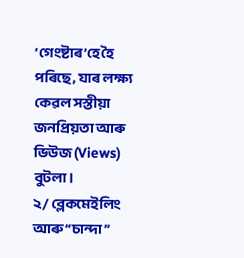‘গেংষ্টাৰ’হে হৈ পৰিছে, যাৰ লক্ষ্য কেৱল সস্তীয়া জনপ্ৰিয়তা আৰু ভিউজ (Views) বুটলা।
২/ ব্লেকমেইলিং আৰু “চান্দা”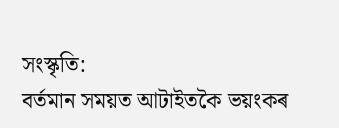সংস্কৃতি:
বৰ্তমান সময়ত আটাইতকৈ ভয়ংকৰ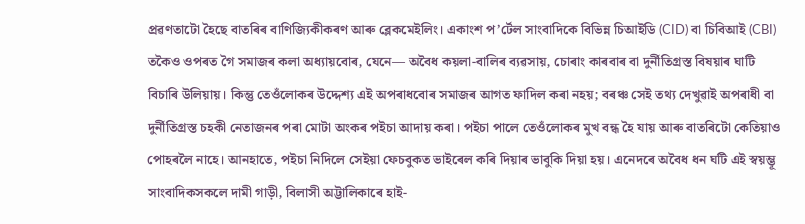প্ৰৱণতাটো হৈছে বাতৰিৰ বাণিজ্যিকীকৰণ আৰু ব্লেকমেইলিং। একাংশ প’ৰ্টেল সাংবাদিকে বিভিন্ন চিআইডি (CID) বা চিবিআই (CBI) তকৈও ওপৰত গৈ সমাজৰ কলা অধ্যায়বোৰ, যেনে— অবৈধ কয়লা-বালিৰ ব্যৱসায়, চোৰাং কাৰবাৰ বা দুৰ্নীতিগ্ৰস্ত বিষয়াৰ ঘাটি বিচাৰি উলিয়ায়। কিন্তু তেওঁলোকৰ উদ্দেশ্য এই অপৰাধবোৰ সমাজৰ আগত ফাদিল কৰা নহয়; বৰঞ্চ সেই তথ্য দেখুৱাই অপৰাধী বা দুৰ্নীতিগ্ৰস্ত চহকী নেতাজনৰ পৰা মোটা অংকৰ পইচা আদায় কৰা। পইচা পালে তেওঁলোকৰ মুখ বন্ধ হৈ যায় আৰু বাতৰিটো কেতিয়াও পোহৰলৈ নাহে। আনহাতে, পইচা নিদিলে সেইয়া ফেচবুকত ভাইৰেল কৰি দিয়াৰ ভাবুকি দিয়া হয়। এনেদৰে অবৈধ ধন ঘটি এই স্বয়ম্ভূ সাংবাদিকসকলে দামী গাড়ী, বিলাসী অট্টালিকাৰে হাই-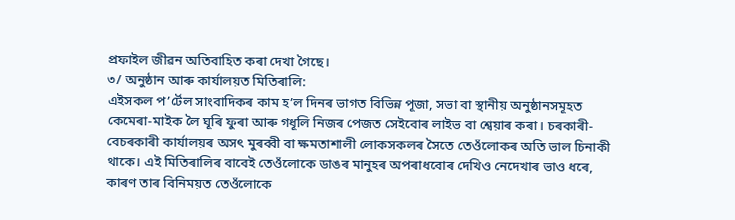প্ৰফাইল জীৱন অতিবাহিত কৰা দেখা গৈছে।
৩/ অনুষ্ঠান আৰু কাৰ্যালয়ত মিতিৰালি:
এইসকল প’ৰ্টেল সাংবাদিকৰ কাম হ’ল দিনৰ ভাগত বিভিন্ন পূজা, সভা বা স্থানীয় অনুষ্ঠানসমূহত কেমেৰা-মাইক লৈ ঘূৰি ফুৰা আৰু গধূলি নিজৰ পেজত সেইবোৰ লাইভ বা শ্বেয়াৰ কৰা। চৰকাৰী-বেচৰকাৰী কাৰ্যালয়ৰ অসৎ মুৰব্বী বা ক্ষমতাশালী লোকসকলৰ সৈতে তেওঁলোকৰ অতি ভাল চিনাকী থাকে। এই মিতিৰালিৰ বাবেই তেওঁলোকে ডাঙৰ মানুহৰ অপৰাধবোৰ দেখিও নেদেখাৰ ভাও ধৰে, কাৰণ তাৰ বিনিময়ত তেওঁলোকে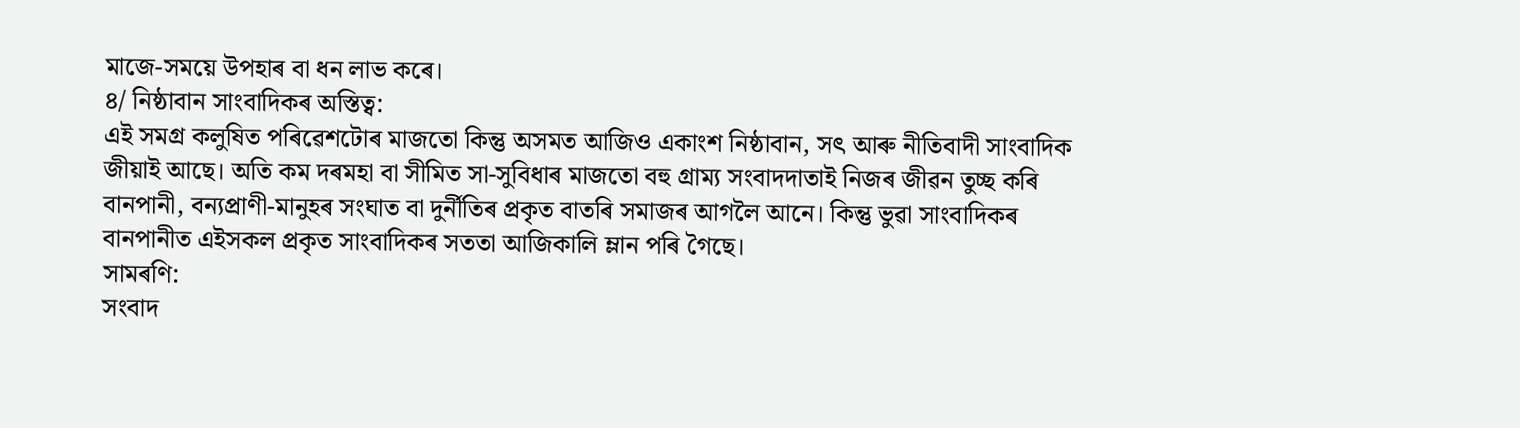মাজে-সময়ে উপহাৰ বা ধন লাভ কৰে।
৪/ নিষ্ঠাবান সাংবাদিকৰ অস্তিত্ব:
এই সমগ্ৰ কলুষিত পৰিৱেশটোৰ মাজতো কিন্তু অসমত আজিও একাংশ নিষ্ঠাবান, সৎ আৰু নীতিবাদী সাংবাদিক জীয়াই আছে। অতি কম দৰমহা বা সীমিত সা-সুবিধাৰ মাজতো বহু গ্ৰাম্য সংবাদদাতাই নিজৰ জীৱন তুচ্ছ কৰি বানপানী, বন্যপ্ৰাণী-মানুহৰ সংঘাত বা দুৰ্নীতিৰ প্ৰকৃত বাতৰি সমাজৰ আগলৈ আনে। কিন্তু ভুৱা সাংবাদিকৰ বানপানীত এইসকল প্ৰকৃত সাংবাদিকৰ সততা আজিকালি ম্লান পৰি গৈছে।
সামৰণি:
সংবাদ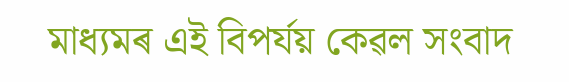মাধ্যমৰ এই বিপৰ্যয় কেৱল সংবাদ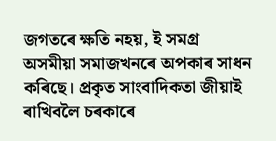জগতৰে ক্ষতি নহয়, ই সমগ্ৰ অসমীয়া সমাজখনৰে অপকাৰ সাধন কৰিছে। প্ৰকৃত সাংবাদিকতা জীয়াই ৰাখিবলৈ চৰকাৰে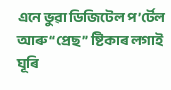এনে ভুৱা ডিজিটেল প’ৰ্টেল আৰু “প্ৰেছ” ষ্টিকাৰ লগাই ঘূৰি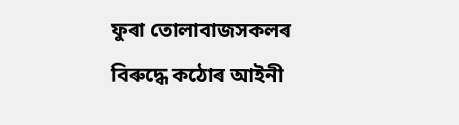ফুৰা তোলাবাজসকলৰ বিৰুদ্ধে কঠোৰ আইনী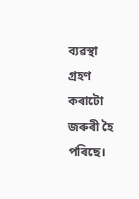ব্যৱস্থা গ্ৰহণ কৰাটো জৰুৰী হৈ পৰিছে।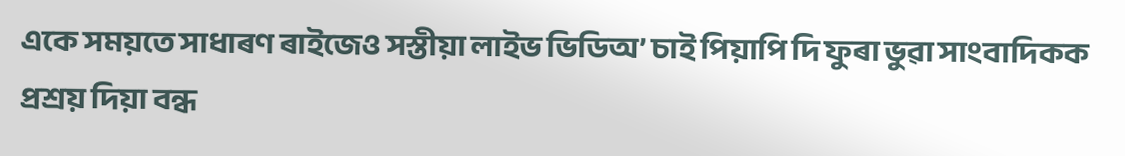একে সময়তে সাধাৰণ ৰাইজেও সস্তীয়া লাইভ ভিডিঅ’ চাই পিয়াপি দি ফুৰা ভুৱা সাংবাদিকক প্ৰশ্ৰয় দিয়া বন্ধ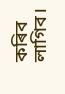কৰিব লাগিব।